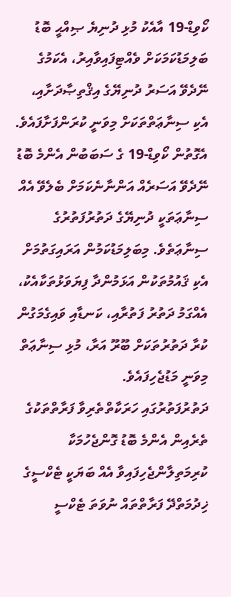ކޯވިޑް-19 އާއެކު މުޅި ދުނިޔެ ޞިއްޙީ ބޮޑު ބަލިމަޑުކަމަކަށް ވެއްޓިފައިވާއިރު، އެކަމުގެ ނޭދެވޭ އަސަރު ދުނިޔޭގެ އިޤްތިޞާދަށާއި، އެކި ސިނާޢަތްތަކަށް މިވަނީ ކުރަންފަށާފައެވެ. އެގޮތުން ކޯވިޑް-19 ގެ ސަބަބުން އެންމެ ބޮޑު ނޭދެވޭ އަސަރެއް އަންނާނެކަމަށް ބެލެވޭ އެއް ސިނާޢަތަކީ ދުނިޔޭގެ ދަތުރުފަތުރުގެ ސިނާޢަތެވެ. މިބަލިމަޑުކަމުން އަރައިގަތުމަށް އެކި ޤައުމުތަކުން އަޅަމުންދާ ފިޔަވަޅުތަކާއެކު، އެއްގަމު ދަތުރު ފަތުރާއި، ކަނޑާއި ވައިގެމަގުން ކުރާ ދަތުރުތަކަށް ބޫރޫ އަރާ، މުޅި ސިނާޢަތް މިވަނީ މަޑުޖެހިފައެވެ.
ދަތުރުފަތުރުގައި ހަރަކާތްތެރިވާ ފަރާތްތަކުގެ ތެރެއިން އެންމެ ބޮޑު ގޮންޖެހުމަކާ ކުރިމަތިލާންޖެހިފައިވާ އެއް ބަޔަކީ ޓެކްސީގެ ޚިދުމަތްދޭ ފަރާތްތައް ނުވަތަ ޓެކްސީ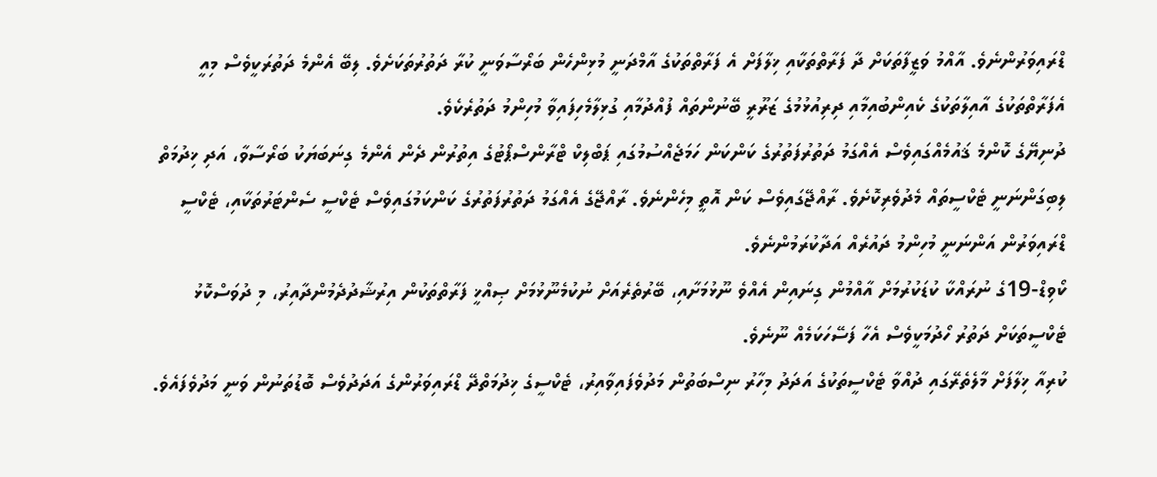ޑްރައިވަރުންނެވެ. އާއްމު ވަޒީފާތަކަށް ދާ ފަރާތްތަކާއި ޚިލާފަށް އެ ފަރާތްތަކުގެ އާމްދަނީ މުޅިންހެން ބަރޯސާވަނީ ކުރާ ދަތުރުތަކަށެވެ. ލިބޭ އެންމެ ދަތުރަކީވެސް މިއީ އެފަރާތްތަކުގެ އާއިލާތަކުގެ ކެއިންބުއިމާއި ދިރިއުޅުމުގެ ޒަރޫރީ ބޭނުންތައް ފުއްދުމާއި ގުޅިލާމެހިފައިވާ މުހިންމު ދަތުރެކެވެ.
ދުނިޔޭގެ ކޮންމެ ޤައުމެއްގައިވެސް އެއްގަމު ދަތުރުފަތުރުގެ ކަންކަން ހަމަޖެއްސުމުގައި ޕަބްލިކް ޓްރާންސްޕޯޓުގެ އިތުރުން ދެން އެންމެ ގިނަބަޔަކު ބަރޯސާވާ، އަދި ޚިދުމަތް ލިބިގަންނަނީ ޓެކްސީތައް މެދުވެރިކޮށެވެ. ރާއްޖޭގައިވެސް ކަން އޮތީ މިހެންނެވެ. ރާއްޖޭގެ އެއްގަމު ދަތުރުފަތުރުގެ ކަންކަމުގައިވެސް ޓެކްސީ ސެންޓަރުތަކާއި، ޓެކްސީ ޑްރައިވަރުން އަންނަނީ މުހިންމު ދައުރެއް އަދާކުރަމުންނެވެ.
ކޯވިޑް-19ގެ ނުރައްކާ ކުޑަކުރުމަށް އާއްމުން ގިނައިން އެއްވެ ނޫޅުމަށާއި، ބޭރުތެރެއަށް ނުކުމެނޫޅުމަށް ޞިއްޚީ ފަރާތްތަކުން އިރުޝާދުދެމުންދާއިރު، މި ދުވަސްކޮޅު ޓެކްސީތަކަށް ދަތުރު ހޯދުމަކީވެސް އެހާ ފަސޭހަކަމެއް ނޫނެވެ.
ކުރިއާ ޚިލާފަށް މާލެތެރޭގައި ދުއްވާ ޓެކްސީތަކުގެ އަދަދު މިހާރު ނިސްބަތުން މަދުވެފައިވާއިރު، ޓެކްސީގެ ޚިދުމަތްދޭ ޑްރައިވަރުންގެ އަދަދުވެސް ބޮޑުތަނުން ވަނީ މަދުވެފައެވެ.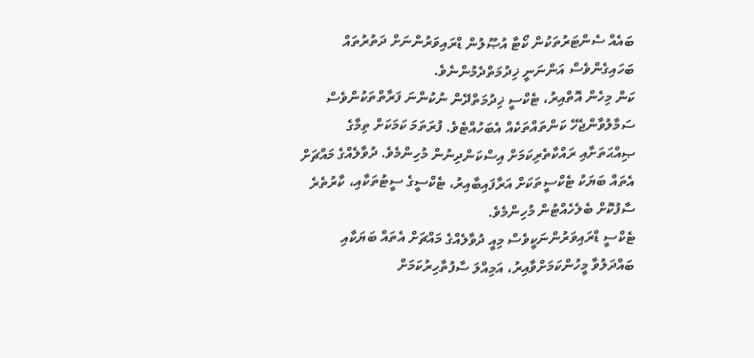ބައެއް ސެންޓަރުތަކުން ކޯޓާ އުޞޫލުން ޑްރައިވަރުންނަށް ދަތުރުތައް ބަހައިގެންވެސް އަންނަނީ ޚިދުމަތްދެމުންނެވެ.
ކަން މިހެން އޮތްއިރު، ޓެކްސީ ޚިދުމަތްދޭން ނުކުންނަ ފަރާތްތަކުންވެސް ސަމާލުވާންޖެހޭ ކަންތައްތަކެއް އެބަހުއްޓެވެ. ފުރަތަމަ ކަމަކަށް ތިމާގެ ޞިއްޙަތަށާއި ރައްކާތެރިކަމަށް އިސްކަންދިނުން މުހިންމެވެ. ދުވާލެއްގެ މައްޗަށް އެތައް ބަޔަކު ޓެކްސީތަކަށް އަރާފައިބާއިރު، ޓެކްސީގެ ސީޓުތަކާއި، ކާރުތެރެ ސާފުކޮށް ބެލެހެއްޓުން މުހިންމެވެ.
ޓެކްސީ ޑްރައިވަރުންނަކީވެސް މިއީ ދުވާލެއްގެ މައްޗަށް އެތައް ބަޔަކާއި ބައްދަލުވާ މީހުންކަމަށްވާއިރު، އަމިއްލަ ސާފުތާހިރުކަމަށް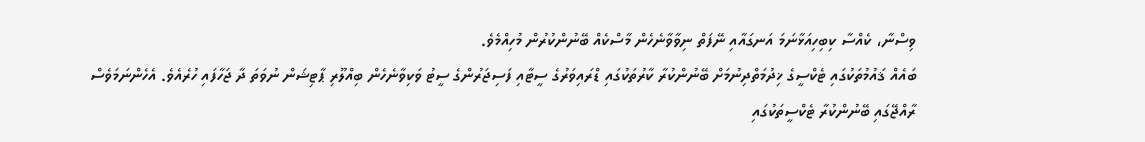ވިސްނާ، ކެއްސާ ކިބިހިއަޅާނަމަ އަނގައާއި ނޭފަތް ނިވާވާނެހެން މާސްކެއް ބޭނުންކުރުން މުހިއްމެވެ.
ބައެއް ޤައުމުތަކުގައި ޓެކްސީގެ ޚިދުމަތްދިނުމަށް ބޭނުންކުރާ ކާރުތަކުގައި ޑްރައިވަރުގެ ސީޓާއި ފަސިޖަރުންގެ ސީޓު ވަކިވާނެހެން ބިއްލޫރި ޕާޓިޝަން ނުވަތަ ދާ ޖަހާފައި ހުރެއެވެ. އެހެންނަމަވެސް ރާއްޖޭގައި ބޭނުންކުރާ ޓެކްސީތަކުގައި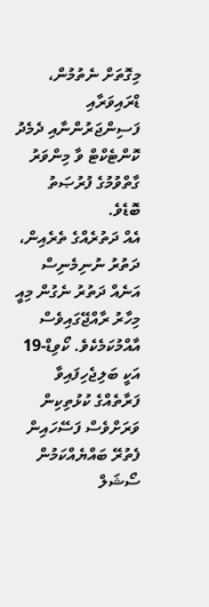މިގޮތަށް ނެތުމުން، ޑްރައިވަރާއި ފަސިންޖަރުންނާއި ދެމެދު ކޮންޓެކްޓް ވާ މިންވަރު ގާތްވުމުގެ ފުރުޞަތު ބޮޑެވެ.
އެއް ދަތުރެއްގެ ތެރެއިން، ދަތުރު ނުނިމެނިސް އަނެއް ދަތުރު ނެގުން މިއީ މިހާރު ރާއްޖޭގައިވެސް އާއްމުކަމެކެވެ. ކޯވިޑް-19 އަކީ ބަލިޖެހިފައިވާ ފަރާތެއްގެ ކުޅުތިކިން ވަރަށްވެސް ފަސޭހައިން ފެތުރޭ ބައްޔެއްކަމުން ސޯޝަލް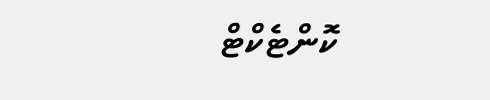ކޮންޓެކްޓް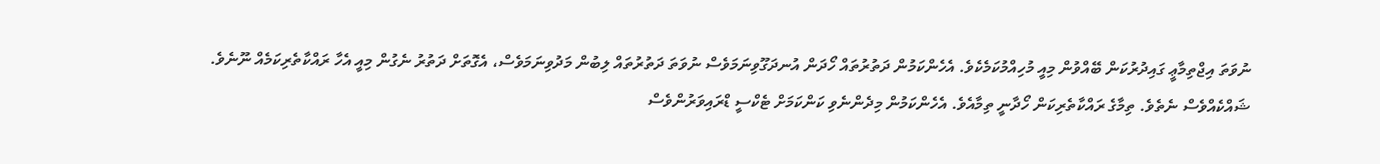ނުވަތަ އިޖްތިމާޢީ ގައިދުރުކަން ބޭއްވުން މިއީ މުހިއްމުކަމެކެވެ. އެހެންކަމުން ދަތުރުތައް ހޯދަން އުނދަގޫވިނަމަވެސް ނުވަތަ ދަތުރުތައް ލިބުން މަދުވިނަމަވެސް، އެގޮތަށް ދަތުރު ނެގުން މިއީ އެހާ ރައްކާތެރިކަމެއް ނޫނެވެ.
ޝައްކެއްވެސް ނެތެވެ. ތިމާގެ ރައްކާތެރިކަން ހޯދާނީ ތިމާއެވެ. އެހެންކަމުން މިދެންނެވި ކަންކަމަށް ޓެކްސީ ޑްރައިވަރުންވެސް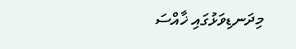މިދަނޑިވަޅުގައި ޚާއްސަ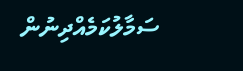ސަމާލުކަމެއްދިނުން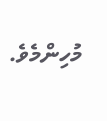މުހިންމެވެ.